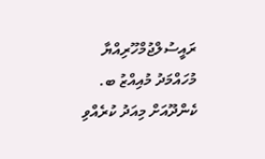ރައީސުލްޖުމްހޫރިއްޔާ މުހައްމަދު މުއިއްޒު ބ. ކެންދޫއަށް މިއަދު ކުރެއްވި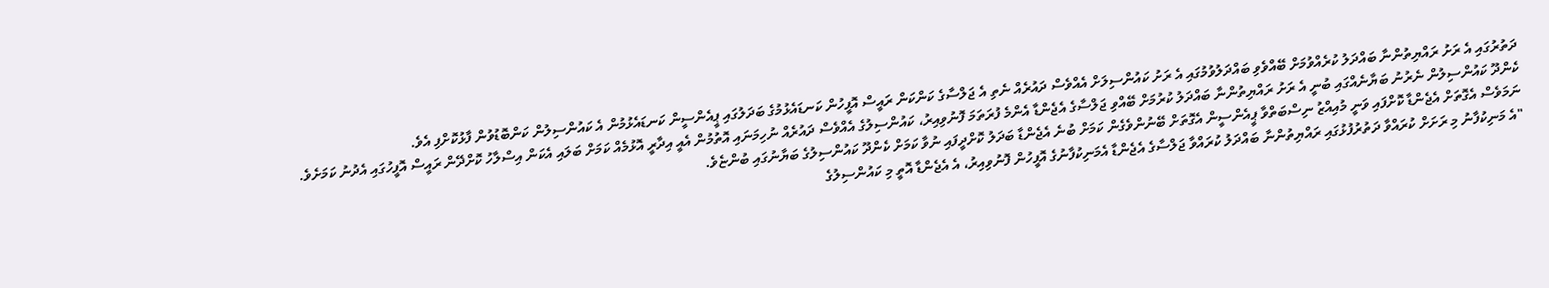ދަތުރުގައި އެ ރަށު ރައްޔިތުންނާ ބައްދަލު ކުރެއްވުމަށް ބޭއްވެވި ބައްދަލުވުމުގައި އެ ރަށު ކައުންސިލަށް އެއްވެސް ދައުރެއް ނެތި އެ ޖަލްސާގެ ކަންކަން ރައީސް އޮފީހުން ކަނޑައެޅުމުގެ ބަދަލުގައި ޕީއެންސީން ކަނޑައެޅުމުން އެ ކައުންސިލުން ކަންބޮޑުވުން ފާޅުކޮށްފި އެވެ.
ކެންދޫ ކައުންސިލުން ނެރުނު ބަޔާނެއްގައި ބުނީ އެ ރަށު ރައްޔިތުންނާ ބައްދަލު ކުރުމަށް ބޭއްވި ޖަލްސާގެ އެޖެންޑާ އެންމެ ފުރަތަމަ ފޮނުވިއިރު، ކައުންސިލުގެ އެއްވެސް ދައުރެއް ނުހިމަނައި އޮތުމުން އެއީ އިދާރީ އޮޅުމެއް ކަމަށް ބަލައި އެކަން އިސްލާހު ކޮށްދޭން ރައީސް އޮފީހުގައި އެދުނު ކަމަށެވެ.
ނަމަވެސް އެގޮތަށް އެޖެންޑާ ކޮށްފައި ވަނީ މުއިއްޒު ނިސްބަތްވާ ޕީއެންސީން އެގޮތަށް ބޭނުންވެގެން ކަމަށް ބުނެ އެޖެންޑާ ބަދަލު ކޮށްދީފައި ނުވާ ކަމަށް ކެންދޫ ކައުންސިލުގެ ބަޔާނުގައި ބުންޏެވެ.
"އެ މަނިކުފާނު މި ރަށަށް ކުރައްވާ ދަތުރުފުޅުގައި ރައްޔިތުންނާ ބައްދަލު ކުރައްވާ ޖަލްސާގެ އެޖެންޑާ އެމަނިކުފާނުގެ އޮފީހުން ފޮނުވިއިރު، އެ އެޖެންޑާ އޮތީ މި ކައުންސިލުގެ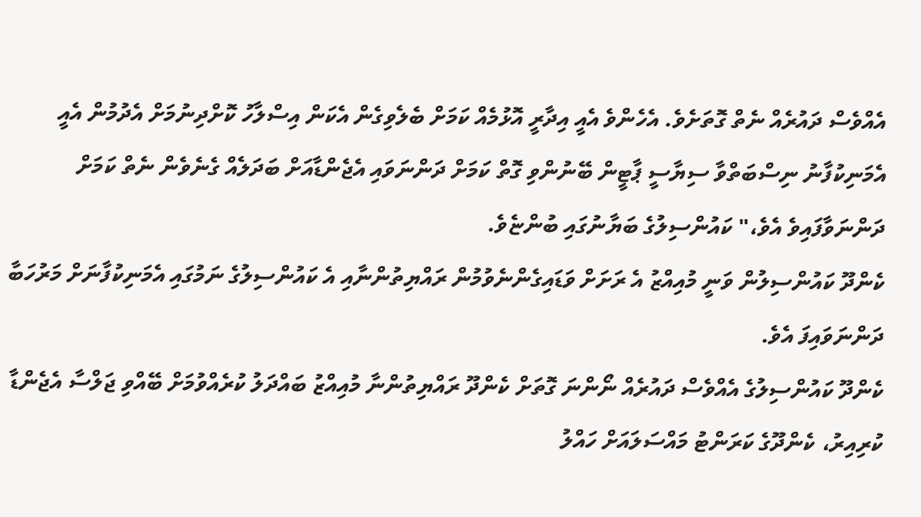އެއްވެސް ދައުރެއް ނެތް ގޮތަށެވެ. އެހެންވެ އެއީ އިދާރީ އޮޅުމެއް ކަމަށް ބެލެވިގެން އެކަން އިސްލާހު ކޮށްދިނުމަށް އެދުމުން އެއީ އެމަނިކުފާނު ނިސްބަތްވާ ސިޔާސީ ޕާޓީން ބޭނުންވި ގޮތް ކަމަށް ދަންނަވައި އެޖެންޑާއަށް ބަދަލެއް ގެނެވެން ނެތް ކަމަށް ދަންނަވާފައިވެ އެވެ،" ކައުންސިލުގެ ބަޔާނުގައި ބުންޏެވެ.
ކެންދޫ ކައުންސިލުން ވަނީ މުއިއްޒު އެ ރަށަށް ވަޑައިގެންނެވުމުން ރައްޔިތުންނާއި އެ ކައުންސިލުގެ ނަމުގައި އެމަނިކުފާނަށް މަރުހަބާ ދަންނަވައިފަ އެވެ.
ކެންދޫ ކައުންސިލުގެ އެއްވެސް ދައުރެއް ނޯންނަ ގޮތަށް ކެންދޫ ރައްޔިތުންނާ މުއިއްޒު ބައްދަލު ކުރެއްވުމަށް ބޭއްވި ޖަލްސާ އެޖެންޑާ ކުރިއިރު، ކެންދޫގެ ކަރަންޓު މައްސަލައަށް ހައްލު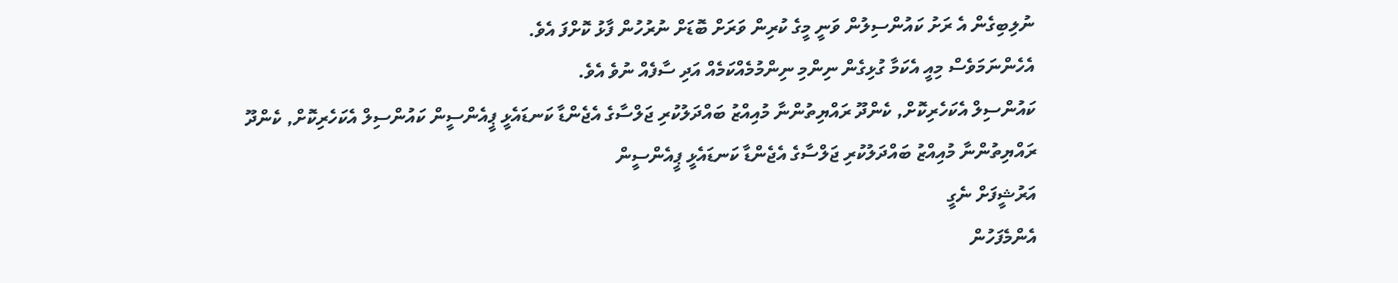ނުލިބިގެން އެ ރަށު ކައުންސިލުން ވަނީ މީގެ ކުރިން ވަރަށް ބޮޑަށް ނުރުހުން ފާޅު ކޮށްފަ އެވެ.
އެހެންނަމަވެސް މިއީ އެކަމާ ގުޅިގެން ނިންމި ނިންމުމެއްކަމެއް އަދި ސާފެއް ނުވެ އެވެ.
ކައުންސިލް އެކަހެރިކޮށް, ކެންދޫ ރައްޔިތުންނާ މުއިއްޒު ބައްދަލުކުރި ޖަލްސާގެ އެޖެންޑާ ކަނޑައެޅީ ޕީއެންސީން ކައުންސިލް އެކަހެރިކޮށް, ކެންދޫ ރައްޔިތުންނާ މުއިއްޒު ބައްދަލުކުރި ޖަލްސާގެ އެޖެންޑާ ކަނޑައެޅީ ޕީއެންސީން
އަރުޝީފަށް ނެގީ
އެންމެފަހުން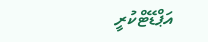އަޕްޑޭޓްކުރީ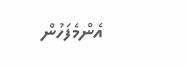އެންމެފަހުން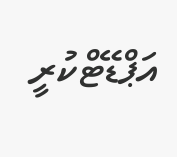އަޕްޑޭޓްކުރީ